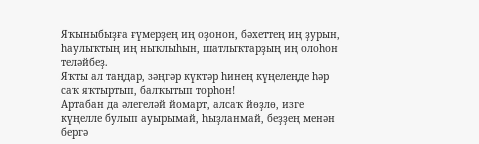Яҡыныбыҙға ғүмерҙең иң оҙонон, бәхеттең иң ҙурын, һаулыҡтың иң ныҡлыһын, шатлыҡтарҙың иң олоһон теләйбеҙ.
Яҡты ал таңдар, зәңгәр күктәр һинең күңелеңде hәр саҡ яҡтыртып, балҡытып торһон!
Артабан да әлегеләй йомарт, алсаҡ йөҙлө, изге күңелле булып ауырымай, hыҙланмай, беҙҙең менән бергә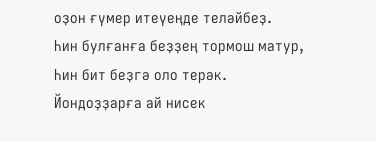оҙон ғүмер итеүеңде теләйбеҙ.
Һин булғанға беҙҙең тормош матур,
Һин бит беҙгә оло терәк.
Йондоҙҙарға ай нисек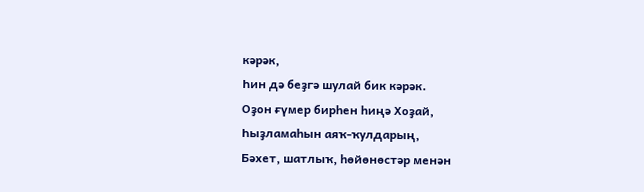кәрәк,
Һин дә беҙгә шулай бик кәрәк.
Оҙон ғүмер бирһен һиңә Хоҙай,
Һыҙламаһын аяҡ-ҡулдарың,
Бәхет, шатлыҡ, һөйөнөстәр менән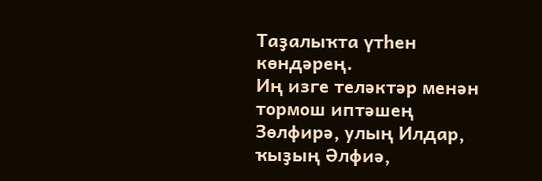Таҙалыҡта үтһен көндәрең.
Иң изге теләктәр менән тормош иптәшең Зөлфирә, улың Илдар, ҡыҙың Әлфиә,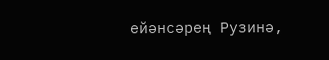ейәнсәрең Рузинә,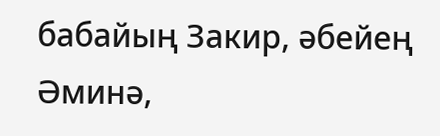бабайың Закир, әбейең Әминә,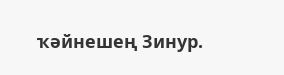ҡәйнешең Зинур.